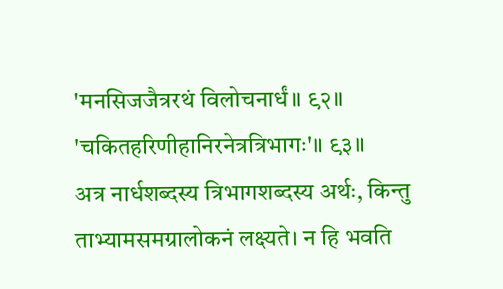'मनसिजजैत्ररथं विलोचनार्धं॥ ९२॥
'चकितहरिणीहानिरनेत्रत्रिभागः'॥ ९३॥
अत्र नार्धशब्दस्य त्रिभागशब्दस्य अर्थः, किन्तु ताभ्यामसमग्रालोकनं लक्ष्यते। न हि भवति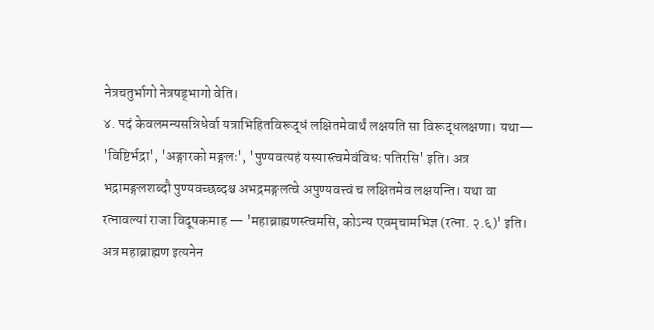नेत्रचतुर्भागो नेत्रषड्भागो वेति।
४. पदं केवलमन्यसन्निधेर्वा यत्राभिहितविरूद्धं लक्षितमेवार्थं लक्षयति सा विरूद्धलक्षणा। यथा—
'विष्टिर्भद्रा', 'अङ्गारको मङ्गलः', 'पुण्यवत्यहं यस्यास्त्वमेवंविधः पतिरसि' इति। अत्र भद्रामङ्गलशब्दौ पुण्यवच्छब्दश्च अभद्रमङ्गलत्वे अपुण्यवत्त्वं च लक्षितमेव लक्षयन्ति। यथा वा रत्नावल्यां राजा विदूषकमाह — 'महाब्राह्मणस्त्वमसि, कोऽन्य एवमृचामभिज्ञ (रत्ना. २.६)' इति। अत्र महाब्राह्मण इत्यनेन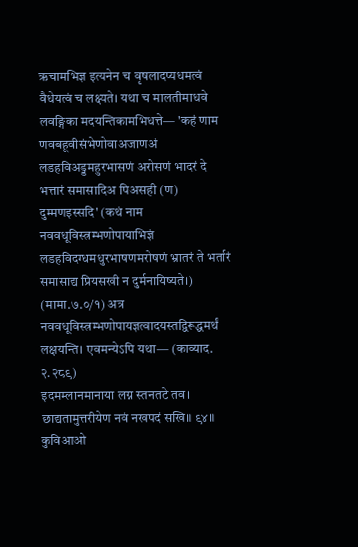ऋचामभिज्ञ इत्यनेन च वृषलादप्यधमत्वं वैधेयत्वं च लक्ष्यते। यथा च मालतीमाधवे लवङ्गिका मदयन्तिकामभिधत्ते— 'कहं णाम णवबहूवीसंभेणोवाअजाणअं लडहविअड्डमहुरभासणं अरोसणं भादरं दे भत्तारं समासादिअ पिअसही (ण) दुम्मणइस्सदि' (कथं नाम नववधूविस्त्रम्भणोपायाभिज्ञं लडहविदग्धमधुरभाषणमरोषणं भ्रातरं ते भर्तारं समासाद्य प्रियसखी न दुर्मनायिष्यते।) (मामा.७.०/१) अत्र नववधूविस्त्रम्भणोपायज्ञत्वादयस्तद्विरूद्धमर्थं लक्षयन्ति। एवमन्येऽपि यथा— (काव्याद. २.२८९)
इदमम्लानमानाया लग्न स्तनतटे तव।
छाद्यतामुत्तरीयेण नवं नखपदं सखि॥ ९४॥
कुविआओ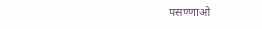पसण्णाओ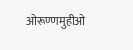ओरूण्णमुहीओ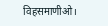विहसमाणीओ।